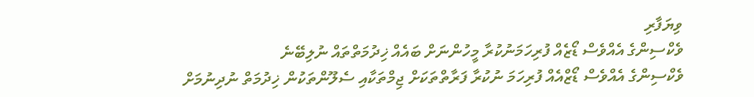ވިޔަފާރި
ވެކްސިންގެ އެއްވެސް ޑޯޒެއް ފުރިހަމަނުކުރާ މީހުންނަށް ބައެއް ޚިދުމަތްތައް ނުލިބޭނެ
ވެކްސިންގެ އެއްވެސް ޑޯޒްއެއް ފުރިހަމަ ނުކުރާ ފަރާތްތަކަށް ޖިމްތަކާއި ސެލޫންތަކުން ޚިދުމަތް ނުދިނުމަށް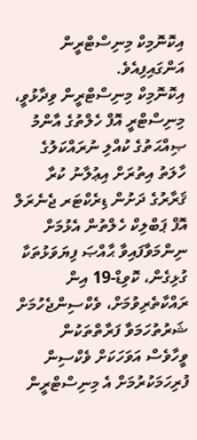އިކޮނޮމިކް މިނިސްޓްރީން އަންގައިފިއެވެ.
އިކޮނޮމިކް މިނިސްޓްރީން ވިދާޅުވީ، މިނިސްޓްރީ އޮފް ހެލްތުގެ އާންމު ޞިއްޙަތުގެ ކުއްލި ނުރައްކަލުގެ ހާލަތު އިތުރަށް އިޢުލާނު ކުރާ ޤަރާރުގެ ދަށުން ޑިރެކްޓަރ ޖެނެރަލް އޮފް ޕަބްލިކް ހެލްތުން އެޅުމަށް ނިންމަވާފައިވާ ޙާއްޞަ ފިޔަވަޅުތަކާ ގުޅިގެން، ކޮވިޑް-19 އިން ރައްކާތެރިވުމަށް، ވެކްސިންޖެހުމަށް ޝަރުތުހަމަވާ ފަރާތްތަކުން ވީހާވެސް އަވަހަކަށް ވެކްސިން ފުރިހަމަކުރުމަށް އެ މިނިސްޓްރީން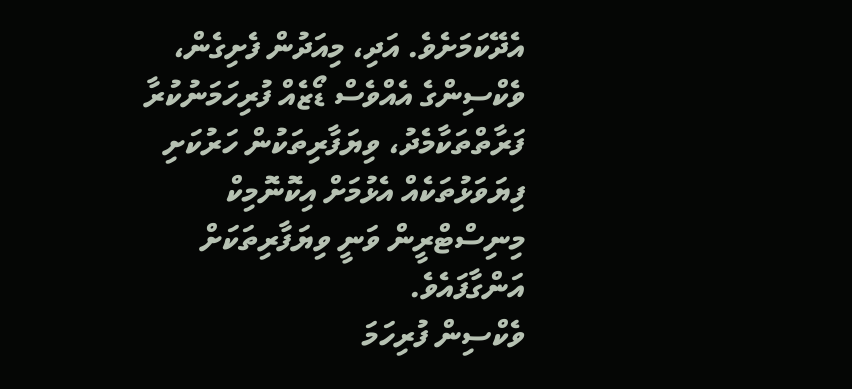އެދޭކަމަށެވެ. އަދި، މިއަދުން ފެށިގެން، ވެކްސިންގެ އެއްވެސް ޑޯޒެއް ފުރިހަމަނުކުރާ ފަރާތްތަކާމެދު، ވިޔަފާރިތަކުން ހަރުކަށި ފިޔަވަޅުތަކެއް އެޅުމަށް އިކޮނޮމިކް މިނިސްޓްރީން ވަނީ ވިޔަފާރިތަކަށް އަންގާފައެވެ.
ވެކްސިން ފުރިހަމަ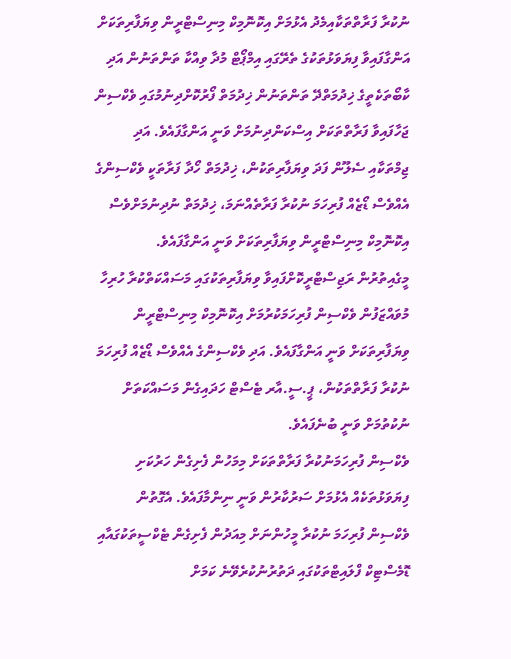ނުކުރާ ފަރާތްތަކާއިމެދު އެޅުމަށް އިކޮނޮމިކް މިނިސްޓްރީން ވިޔަފާރިތަކަށް އަންގާފައިވާ ފިޔަވަޅުތަކުގެ ތެރޭގައި އިމްޕޯޓް މުދާ ވިއްކާ ތަންތަނުން އަދި ކާބޯތަކެތީގެ ޚިދުމަތްދޭ ތަންތަނުން ޚިދުމަތް ފޯރުކޮށްދިނުމުގައި ވެކްސިން ޖަހާފައިވާ ފަރާތްތަކަށް އިސްކަންދިނުމަށް ވަނީ އަންގާފައެވެ. އަދި ޖިމްތަކާއި ސެލޫން ފަދަ ވިޔަފާރިތަކުން، ޚިދުމަތް ހޯދާ ފަރާތަކީ ވެކްސިންގެ އެއްވެސް ޑޯޒެއް ފުރިހަމަ ނުކުރާ ފަރާތެއްނަމަ، ޚިދުމަތް ނުދިނުމަށްވެސް އިކޮނޮމިކް މިނިސްޓްރީން ވިޔަފާރިތަކަށް ވަނީ އަންގާފައެވެ.
މީގެއިތުރުން ރަޖިސްޓްރީކޮށްފައިވާ ވިޔަފާރިތަކުގައި މަސައްކަތްކުރާ ހުރިހާ މުވައްޒަފުން ވެކްސިން ފުރިހަމަކުރުމަށް އިކޮނޮމިކް މިނިސްޓްރީން ވިޔަފާރިތަކަށް ވަނީ އަންގާފައެވެ. އަދި ވެކްސިންގެ އެއްވެސް ޑޯޒެއް ފުރިހަމަ ނުކުރާ ފަރާތްތަކުން، ޕީ.ސީ.އާރ ޓެސްޓް ހަދައިގެން މަސައްކަތަށް ނުކުތުމަށް ވަނީ ބުނެފައެވެ.
ވެކްސިން ފުރިހަމަނުކުރާ ފަރާތްތަކަށް މިމަހުން ފެށިގެން ހަރުކަށި ފިޔަވަޅުތަކެއް އެޅުމަށް ސަރުކާރުން ވަނީ ނިންމާފައެވެ. އެގޮތުން ވެކްސިން ފުރިހަމަ ނުކުރާ މީހުންނަށް މިއަދުން ފެށިގެން ޓެކްސީތަކުގައާއި ޑޮމެސްޓިކް ފްލައިޓްތަކުގައި ދަތުރުނުކުރެވޭނެ ކަމަށް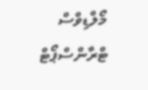މޯލްޑިވްސް ޓްރާންސްޕޯޓް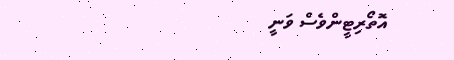އޮތޯރިޓީންވެސް ވަނީ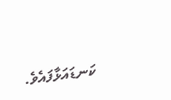ކަނޑައަޅާފައެވެ.